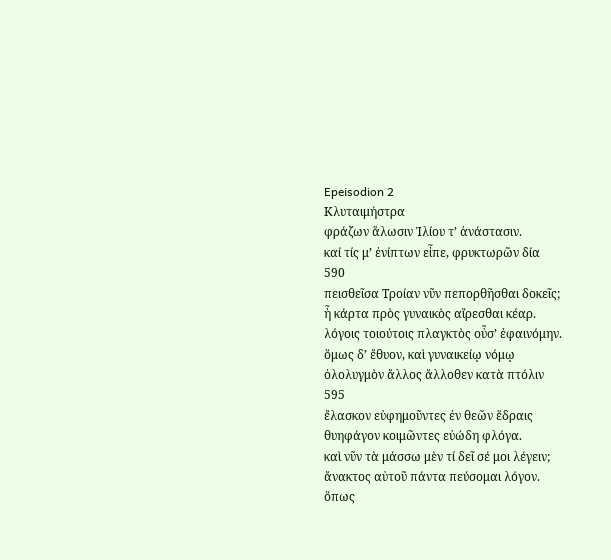Epeisodion 2
Κλυταιμήστρα
φράζων ἅλωσιν Ἰλίου τʼ ἀνάστασιν.
καί τίς μʼ ἐνίπτων εἶπε, φρυκτωρῶν δία
590
πεισθεῖσα Τροίαν νῦν πεπορθῆσθαι δοκεῖς;
ἦ κάρτα πρὸς γυναικὸς αἴρεσθαι κέαρ.
λόγοις τοιούτοις πλαγκτὸς οὖσʼ ἐφαινόμην.
ὅμως δʼ ἔθυον, καὶ γυναικείῳ νόμῳ
ὀλολυγμὸν ἄλλος ἄλλοθεν κατὰ πτόλιν
595
ἔλασκον εὐφημοῦντες ἐν θεῶν ἕδραις
θυηφάγον κοιμῶντες εὐώδη φλόγα.
καὶ νῦν τὰ μάσσω μὲν τί δεῖ σέ μοι λέγειν;
ἄνακτος αὐτοῦ πάντα πεύσομαι λόγον.
ὅπως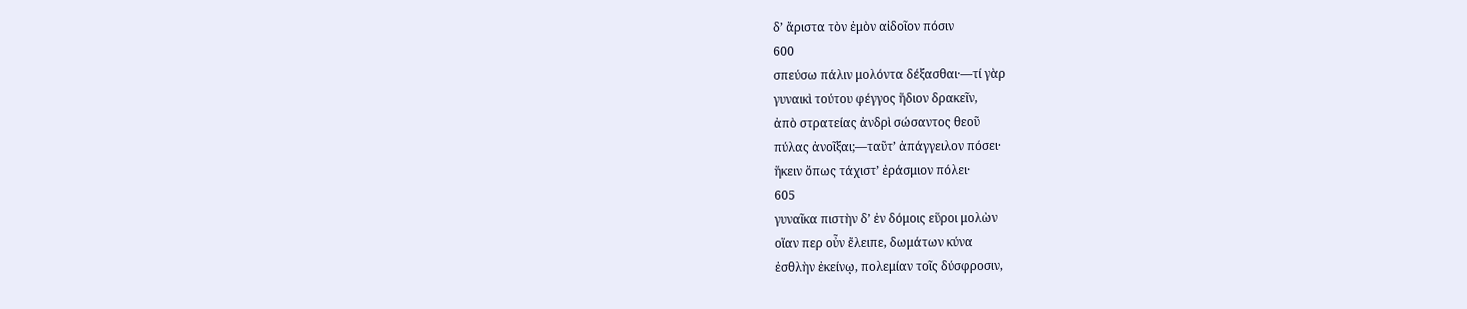δʼ ἄριστα τὸν ἐμὸν αἰδοῖον πόσιν
600
σπεύσω πάλιν μολόντα δέξασθαι·—τί γὰρ
γυναικὶ τούτου φέγγος ἥδιον δρακεῖν,
ἀπὸ στρατείας ἀνδρὶ σώσαντος θεοῦ
πύλας ἀνοῖξαι;—ταῦτʼ ἀπάγγειλον πόσει·
ἥκειν ὅπως τάχιστʼ ἐράσμιον πόλει·
605
γυναῖκα πιστὴν δʼ ἐν δόμοις εὕροι μολὼν
οἵαν περ οὖν ἔλειπε, δωμάτων κύνα
ἐσθλὴν ἐκείνῳ, πολεμίαν τοῖς δύσφροσιν,